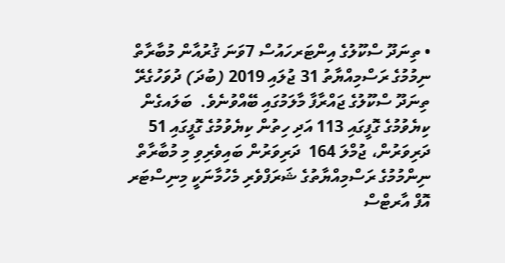• ތިނަދޫ ސްކޫލުގެ އިންޓަރހައުސް 7ވަނަ ޤުރުއާން މުބާރާތް ނިމުމުގެ ރަސްމިއްޔާތު 31 ޖުލައި 2019 (ބުދަ) ދުވަހުގެރޭ ތިނަދޫ ސްކޫލުގެ ޖައްރާފާ މާލަމުގައި ބޭއްވުނެވެ.  ބަލައގެން ކިޔެވުމުގެ ގޮފީގައި 113 އަދި ހިތުން ކިޔެވުމުގެ ގޮފީގައި 51 ދަރިވަރުން، ޖުމްލަ 164  ދަރިވަރުން ބައިވެރިވި މި މުބާރާތް ނިންމުމުގެ ރަސްމިއްޔާތުގެ ޝަރަފްވެރި މެހުމާނަކީ މިނިސްޓަރ އޮފް އާރޓްސް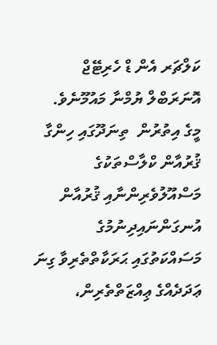ކަލްޗަރ އެން ޑް ހެރިޓޭޖް އޮނަރަބްލް ޔުމްނާ މައުމޫނެވެ.  މީގެ އިތުރުން  ތިނަދޫގައި ހިންގާ ޤުރުއާން ކްލާސްތަކުގެ މަސްއޫލުވެރިންނާއި ޤުރުއާން އުނގަންނައިދިނުމުގެ މަސައްކަތުގައި ޙަރަކާތްތެރިވާ ގިނަ ޢަދަދެއްގެ ޢިއްޒަތްތެރިން،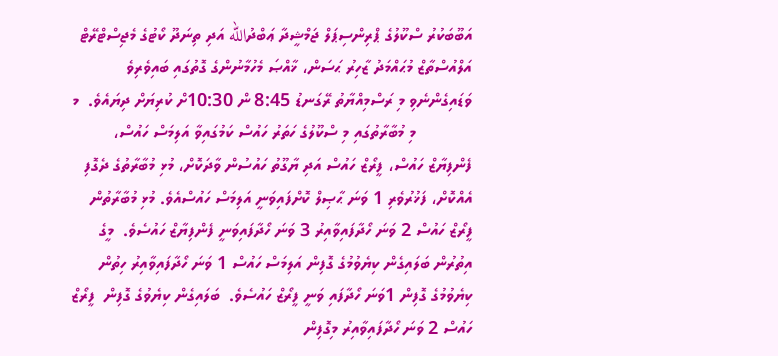އަބޫބަކުރު ސްކޫލުގެ ޕްރިންސިޕަލް ޖަމްޝީދާ ޢަބްދުالله އަދި ތިނަދޫ ކޯޓުގެ މެޖިސްޓްރޭޓް އަލްއުސްތާޒް މުޙައްމަދު ޒާހިރު ޙަސަން، ޚާއްޞަ މެހުމާނުންގެ ގޮތުގައި ބައިވެރިވެ ވަޑައިގެންނެވި މި ރަސްމިއްޔާތު ރޭގަނޑު 8:45 ން 10:30ށް ކުރިޔަށް ދިޔައެވެ.  މ
            މި މުބާރާތުގައި މި ސްކޫލުގެ ހަތަރު ހައުސް ކަމުގައިވާ އަލިމަސް ހައުސް، ފެންފިޔާޒް ހައުސް، ފީރޯޒް ހައުސް އަދި ޔާގޫތު ހައުސުން ވާދަކޮށް، މުޅި މުބާރާތުގެ ދެގޮފި އެއްކޮށް، ފަޚުރުވެރި 1 ވަނަ ޙާޞިލް ކޮށްފައިވަނީ އަލިމަސް ހައުސްއެވެ. މުޅި މުބާރާތުން ފީރޯޒް ހައުސް 2 ވަނަ ހޯދާފައިވާއިރު 3 ވަނަ ހޯދާފައިވަނީ ފެންފިޔާޒް ހައުސެވެ.  މީގެ އިތުރުން ބަލައިގެން ކިޔެވުމުގެ ގޮފިން އަލިމަސް ހައުސް 1 ވަނަ ހޯދާފައިވާއިރު ހިތުން ކިޔެވުމުގެ ގޮފިން 1ވަނަ ހޯދާފައި ވަނީ ފީރޯޒް ހައުސެވެ.  ބަލައިގެން ކިޔެވުގެ ގޮފިން  ފީރޯޒް ހައުސް 2 ވަނަ ހޯދާފައިވާއިރު މިގޮފިން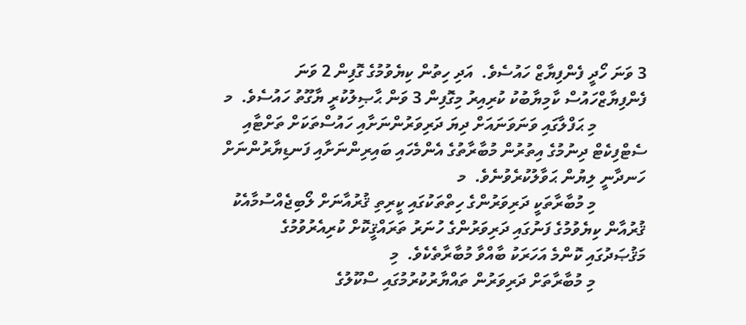3 ވަނަ ހޯދީ ފެންފިޔާޒް ހައުސެވެ.  އަދި ހިތުން ކިޔެވުމުގެ ގޮފިން 2 ވަނަ ފެންފިޔާޒްހައުސް ކާމިޔާބުކު ކުރިއިރު މިގޮފިން 3 ވަން ޙާޞިލުކުރީ ޔާގޫތު ހައުސެވެ.  މ
            މި ޙަފްލާގައި ވަނަވަނައަށް ދިޔަ ދަރިވަރުންނަށާއި ހައުސްތަކަށް ތަށްޓާއި ސެޓްފިކެޓް ދިނުމުގެ އިތުރުން މުބާރާތުގެ އެންމެހައި ބައިރިންނަށާއި ފަނޑިޔާރުންނަށް ހަނދާނީ ލިޔުން ޙަވާލުކުރެވުނެވެ.  މ
            މި މުބާރާތަކީ ދަރިވަރުންގެ ހިތްތަކުގައި ކީރިތި ޤުރުއާނަށް ލޯބިޖެއްސުމާއެކު ޤުރުއާން ކިޔެވުމުގެ ފަނުގައި ދަރިވަރުންގެ ހުނަރު ތަރައްޤީކޮށް ކުރިއެރުވުމުގެ މަޤުޞަދުގައި ކޮންމެ އަހަރަކު ބާއްވާ މުބާރާތެކެވެ.  މި
            މި މުބާރާތަށް ދަރިވަރުން ތައްޔާރުކުރުމުގައި ސްކޫލުގެ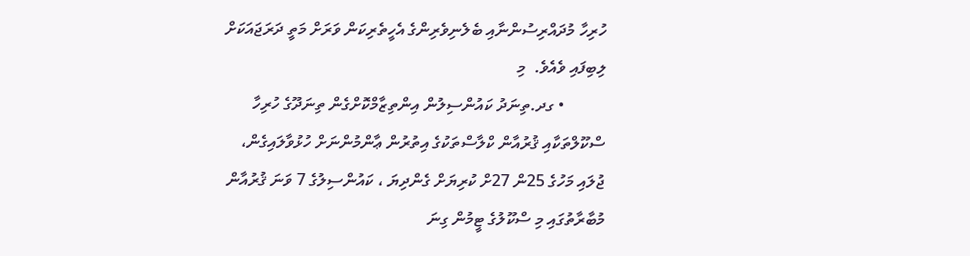ހުރިހާ މުދައްރިސުންނާއި ބެލެނިވެރިންގެ އެހީތެރިކަން ވަރަށް މަތީ ދަރަޖައަކަށް ލިބިފައި ވެއެވެ.  މި
          • ގދ.ތިނަދު ކައުންސިލުން އިންތިޒާމްކޮށްގެން ތިނަދޫގެ ހުރިހާ ސްކޫލްތަކާއި ޤުރުއާން ކްލާސްތަކުގެ އިތުރުން ޢާންމުންނަށް ހުޅުވާލައިގެން، ޖުލައި މަހުގެ 25ން 27ށް ކުރިޔަށް ގެންދިޔަ ، ކައުންސިލުގެ 7 ވަނަ ޤުރުއާން މުބާރާތުގައި މި ސްކޫލުގެ ޓީމުން ގިނަ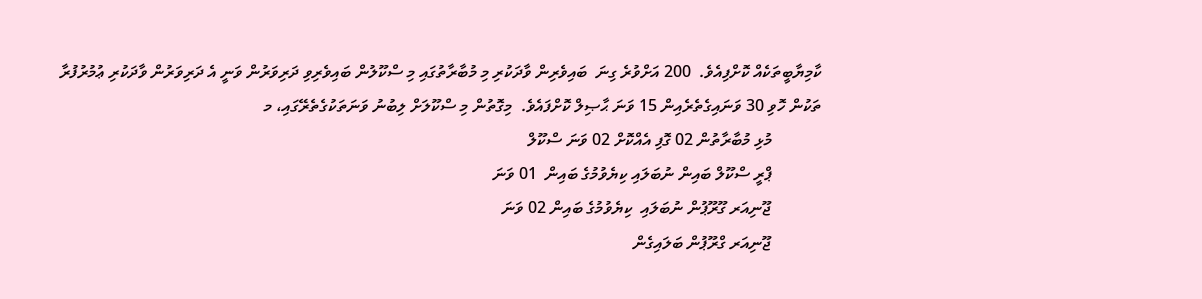ކާމިޔާބީތަކެއް ކޮށްފިއެވެ.  200 އަށްވުރެ ގިނަ  ބައިވެރިން ވާދަކުރި މި މުބާރާތުގައި މި ސްކޫލުން ބައިވެރިވި ދަރިވަރުން ވަނީ އެ ދަރިވަރުން ވާދަކުރި ޢުމުރުފުރާ ތަކުން ހޮވި 30 ވަނައިގެތެރެއިން 15 ވަނަ ޙާޞިލް ކޮށްފައެވެ.  މިގޮތުން މި ސްކޫލަށް ލިބުނު ވަނަތަކުގެތެރޭގައި، މ
            މުޅި މުބާރާތުން 02 ގޮފި އެއްކޮށް 02 ވަނަ ސްކޫލް
            ޕްރީ ސްކޫލް ބައިން ނުބަލައި ކިޔެވުމުގެ ބައިން  01 ވަނަ
            ޖޫނިއަރ ގޫރޫޕުން ނުބަލައި  ކިޔެވުމުގެ ބައިން 02 ވަނަ
            ޖޫނިއަރ ގްރޫޕުން ބަލައިގެން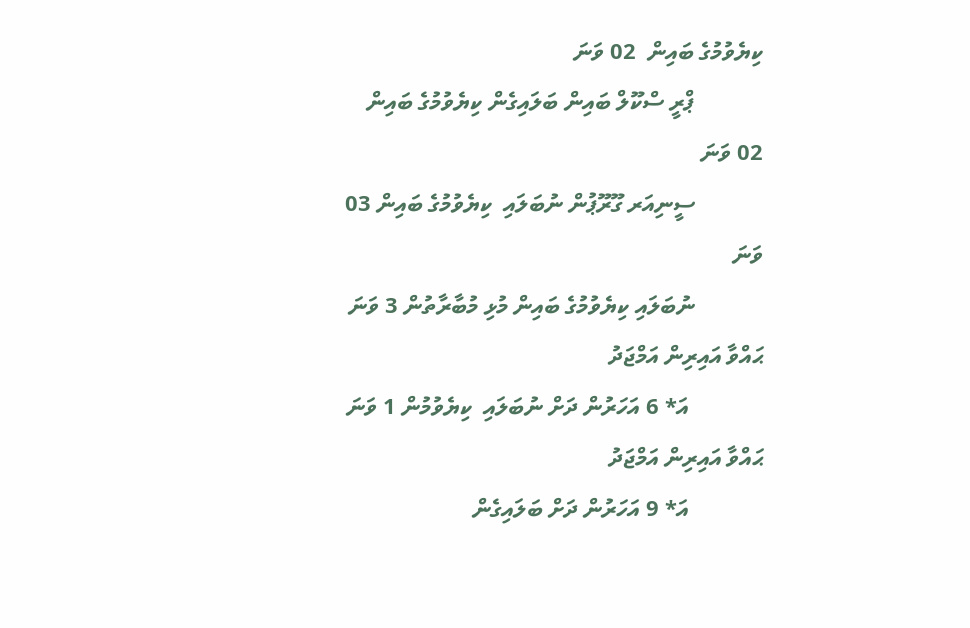ކިޔެވުމުގެ ބައިން  02 ވަނަ
            ޕްރީ ސްކޫލް ބައިން ބަލައިގެން ކިޔެވުމުގެ ބައިން  02 ވަނަ
            ސީނިއަރ ގޫރޫޕުން ނުބަލައި  ކިޔެވުމުގެ ބައިން 03 ވަނަ
            ނުބަލައި ކިޔެވުމުގެ ބައިން މުޅި މުބާރާތުން 3 ވަނަ  ޙައްވާ އައިރިން އަމްޖަދު
             އަ* 6 އަހަރުން ދަށް ނުބަލައި  ކިޔެވުމުން 1 ވަނަ  ޙައްވާ އައިރިން އަމްޖަދު
             އަ* 9 އަހަރުން ދަށް ބަލައިގެން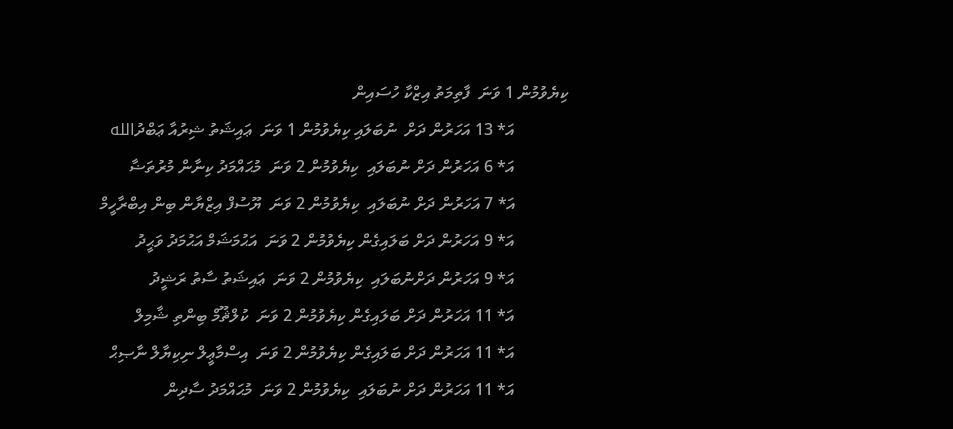ކިޔެވުމުން 1 ވަނަ  ފާތިމަތު އިޒްކާ ހުސައިން
             އަ* 13 އަހަރުން ދަށް  ނުބަލައި ކިޔެވުމުން 1 ވަނަ  ޢައިޝަތު ޝިރުއާ ޢަބްދުالله
             އަ* 6 އަހަރުން ދަށް ނުބަލައި  ކިޔެވުމުން 2 ވަނަ  މުޙައްމަދު ކިނާން މުރުތަޟާ
             އަ* 7 އަހަރުން ދަށް ނުބަލައި  ކިޔެވުމުން 2 ވަނަ  ޔޫސުފް އިޒްޔާން ބިން އިބްރާހީމް
             އަ* 9 އަހަރުން ދަށް ބަލައިގެން ކިޔެވުމުން 2 ވަނަ  އަޙުމަޝަމް އަޙުމަދު ވަޙީދު
             އަ* 9 އަހަރުން ދަށްނުބަލައި  ކިޔެވުމުން 2 ވަނަ  ޢައިޝަތު ސާތު ރަޝީދު
             އަ* 11 އަހަރުން ދަށް ބަލައިގެން ކިޔެވުމުން 2 ވަނަ  ކުލްޘޫމް ބިންތި ޝާމިލް
             އަ* 11 އަހަރުން ދަށް ބަލައިގެން ކިޔެވުމުން 2 ވަނަ  އިސްމާޢީލް ނިކިޔާލް ނާޞިޙް
             އަ* 11 އަހަރުން ދަށް ނުބަލައި  ކިޔެވުމުން 2 ވަނަ  މުޙައްމަދު ސާދިން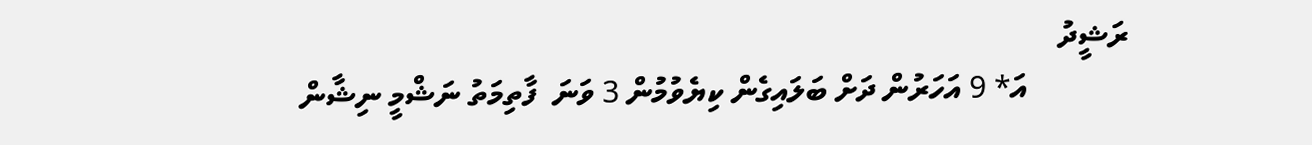ރަޝީދު
             އަ* 9 އަހަރުން ދަށް ބަލައިގެން ކިޔެވުމުން 3 ވަނަ  ފާތިމަތު ނަޝްމީ ނިޝާން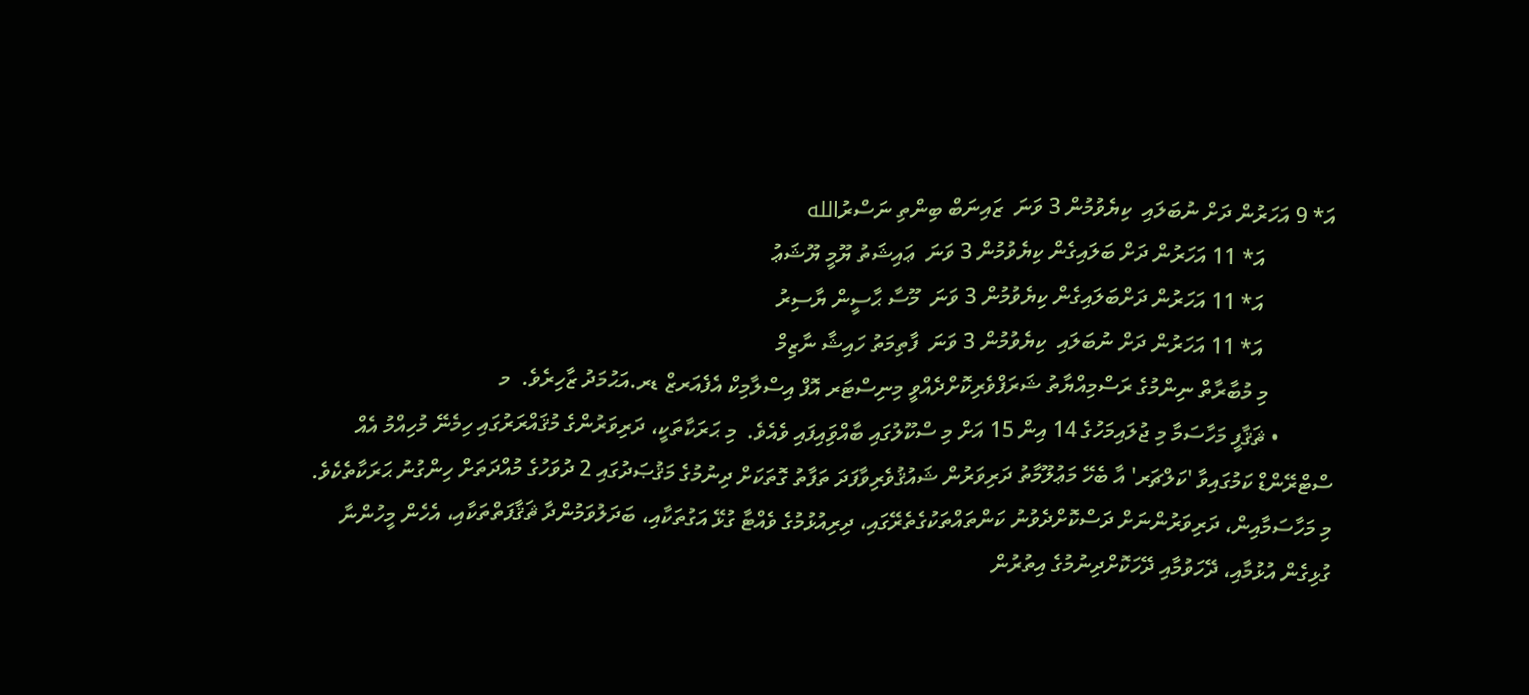އަ* 9 އަހަރުން ދަށް ނުބަލައި  ކިޔެވުމުން 3 ވަނަ  ޒައިނަބް ބިންތި ނަސްރުالله
             އަ* 11 އަހަރުން ދަށް ބަލައިގެން ކިޔެވުމުން 3 ވަނަ  ޢައިޝަތު ޔޫމީ ޔޫޝަޢު
             އަ* 11 އަހަރުން ދަށްބަލައިގެން ކިޔެވުމުން 3 ވަނަ  މޫސާ ޙާސީން ޔާސިރު
             އަ* 11 އަހަރުން ދަށް ނުބަލައި  ކިޔެވުމުން 3 ވަނަ  ފާތިމަތު ހައިޝާ ނާޒިމް
            މި މުބާރާތް ނިންމުގެ ރަސްމިއްޔާތު ޝަރަފްވެރިކޮށްދެއްވީ މިނިސްޓަރ އޮފް އިސްލާމިކް އެފެއަރޒް ޑރ.އަޙުމަދު ޒާހިރެވެ.  މ
          • ޘަޤާފީ މަހާސަމާ މި ޖުލައިމަހުގެ 14 އިން 15 އަށް މި ސްކޫލުގައި ބާއްވިައިފައި ވެއެވެ.  މި ޙަރަކާތަކީ، ދަރިވަރުންގެ މުޤައްރަރުގައި ހިމެނޭ މުހިއްމު އެއް ސްޓްރޭންޑް ކަމުގައިވާ 'ކަލްޗަރ' އާ ބެހޭ މަޢުލޫމާތު ދަރިވަރުން ޝައުޤުވެރިވާފަދަ ތަފާތު ގޮތަކަށް ދިނުމުގެ މަޤުޞަދުގައި 2 ދުވަހުގެ މުއްދަތަށް ހިންގުނު ޙަރަކާތެކެވެ.  މި މަހާސަމާއިން، ދަރިވަރުންނަށް ދަސްކޮށްދެވުނު ކަންތައްތަކުގެތެރޭގައި، ދިރިއުޅުމުގެ ވެއްޓާ ގުޅޭ އަގުތަކާއި، ބަދަލުވަމުންދާ ޘަޤާފަތްތަކާއި، އެހެން މީހުންނާ ގުޅިގެން އުޅުމާއި، ދޭހަވުމާއި ދޭހަކޮށްދިނުމުގެ އިތުރުން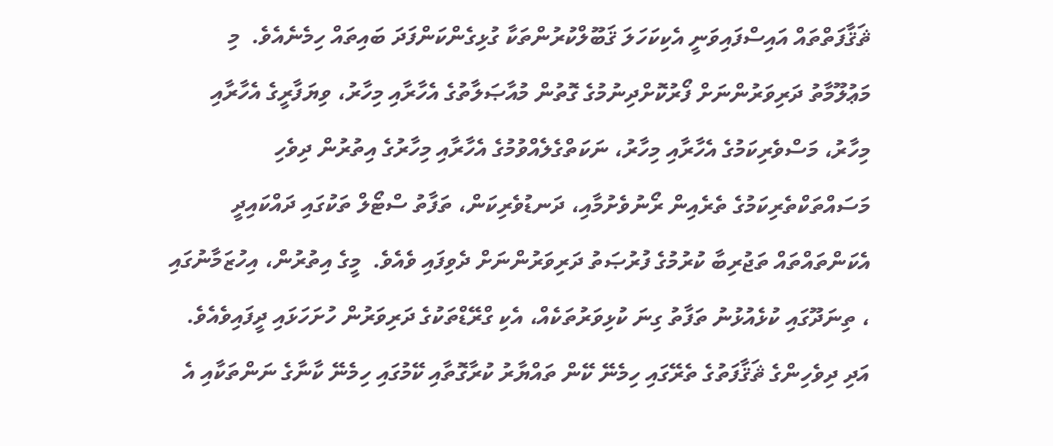ޘަޤާފަތްތައް އައިސްފައިވަނީ އެކިކަހަލަ ޤަބޫލްކުރުންތަކާ ގުޅިގެންކަންފަދަ ބައިތައް ހިމެނެއެވެ.  މި މަޢުލޫމާތު ދަރިވަރުންނަށް ފޯރުކޮށްދިނުމުގެ ގޮތުން މުއާޞަލާތުގެ އެހާރާއި މިހާރު، ވިޔަފާރީގެ އެހާރާއި މިހާރު، މަސްވެރިކަމުގެ އެހާރާއި މިހާރު، ނަކަތްގެލެއްވުމުގެ އެހާރާއި މިހާރުގެ އިތުރުން ދިވެހި މަސައްތަކްތެރިކަމުގެ ތެރެއިން ރޯނުވެށުމާއި، ދަނޑުވެރިކަން، ތަފާތު ސްޓޯލް ތަކުގައި ދައްކައިދީ އެކަންތައްތައް ތަޖުރިބާ ކުރުމުގެ ފުރުޞަތު ދަރިވަރުންނަށް ދެވިފައި ވެއެވެ.  މީގެ އިތުރުން، އިހުޒަމާނުގައި ، ތިނަދޫގައި ކުޅެއުޅުނު ތަފާތު ގިނަ ކުޅިވަރުތަކެއް، އެކި ގްރޭޑްތަކުގެ ދަރިވަރުން ހުށަހަޅައި ދީފައިވެއެވެ.  އަދި ދިވެހިންގެ ޘަޤާފަތުގެ ތެރޭގައި ހިމެނޭ ކޭން ތައްޔާރު ކުރާގޮތާއި ކޭމުގައި ހިމެނޭ ކާނާގެ ނަންތަކާއި އެ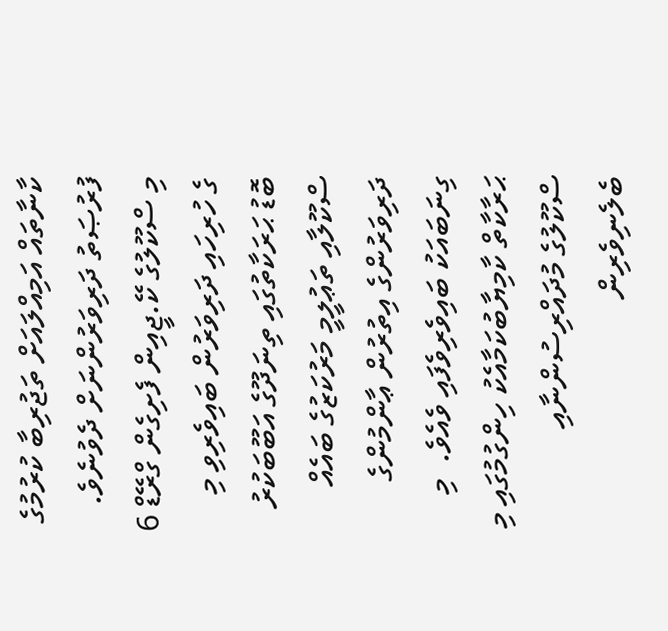ކާނާތައް އަމިއްލައަށް ތަޖުރިބާ ކުރުމުގެ ފުރުޞަތު ދަރިވަރުންނަށް ދެވުނެވެ.  މި ސްކޫލުގެ ކޭ.ޖީއިން ފެށިގެން ގްރޭޑް 6 ގެ ހުރިހައި ދަރިވަރުން ބައިވެރިވި މި ބޮޑު ޙަރަކާތުގައި ތިނަދޫގެ އަބޫބަކުރު ސްކޫލާއި ތަޢުލީމީ މަރުކަޒުގެ ބައެއް ދަރިވަރުންގެ އިތުރުން ޢާންމުންގެ ގިނަބައަކު ބައިވެރިވެފައި ވެއެވެ.  މި ޙަރާކާތް ކާމިޔާބުކަމާއެކު ހިންގުމުގައި މި ސްކޫލުގެ މުދައްރިސުންނާއި ބެލެނިވެރިން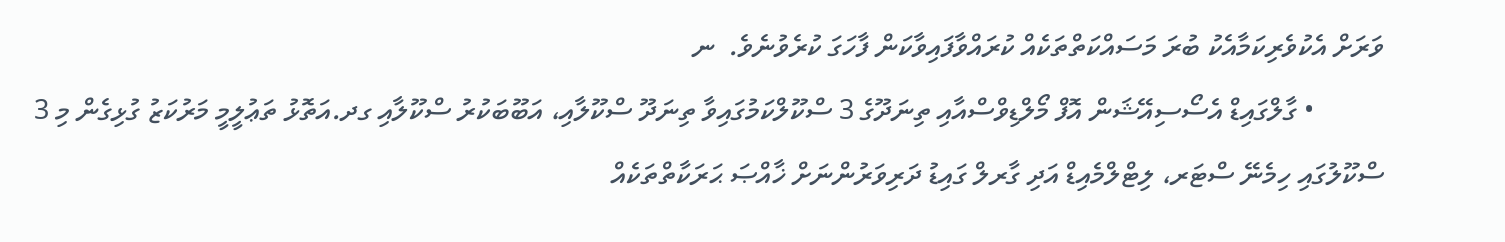ވަރަށް އެކުވެރިކަމާއެކު ބުރަ މަސައްކަތްތަކެއް ކުރައްވާފައިވާކަން ފާހަގަ ކުރެވުނެވެ.  ނ
          • ގާލްގައިޑް އެސޯސިއޭޝަން އޮފް މޯލްޑިވްސްއާއި ތިނަދޫގެ 3 ސްކޫލްކަމުގައިވާ ތިނަދޫ ސްކޫލާއި، އަބޫބަކުރު ސްކޫލާއި ގދ.އަތޮޅު ތަޢުލީމީ މަރުކަޒު ގުޅިގެން މި 3 ސްކޫލުގައި ހިމެނޭ ސްޓަރ، ލިޓްލްމެއިޑް އަދި ގާރލް ގައިޑު ދަރިވަރުންނަށް ޚާއްޞަ ޙަރަކާތްތަކެއް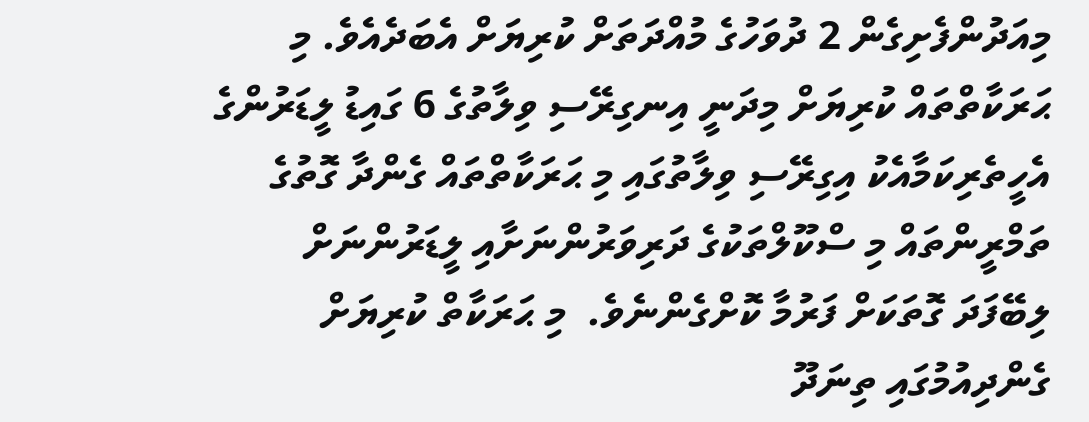މިއަދުންފެށިގެން 2 ދުވަހުގެ މުއްދަތަށް ކުރިޔަށް އެބަދެއެވެ. މި ޙަރަކާތްތައް ކުރިޔަށް މިދަނީ އިނގިރޭސި ވިލާތުގެ 6 ގައިޑު ލީޑަރުންގެ އެހީތެރިކަމާއެކު އިގިރޭސި ވިލާތުގައި މި ޙަރަކާތްތައް ގެންދާ ގޮތުގެ ތަމްރީންތައް މި ސްކޫލްތަކުގެ ދަރިވަރުންނަށާއި ލީޑަރުންނަށް ލިބޭފަދަ ގޮތަކަށް ފަރުމާ ކޮށްގެންނެވެ.  މި ޙަރަކާތް ކުރިޔަށް ގެންދިއުމުގައި ތިނަދޫ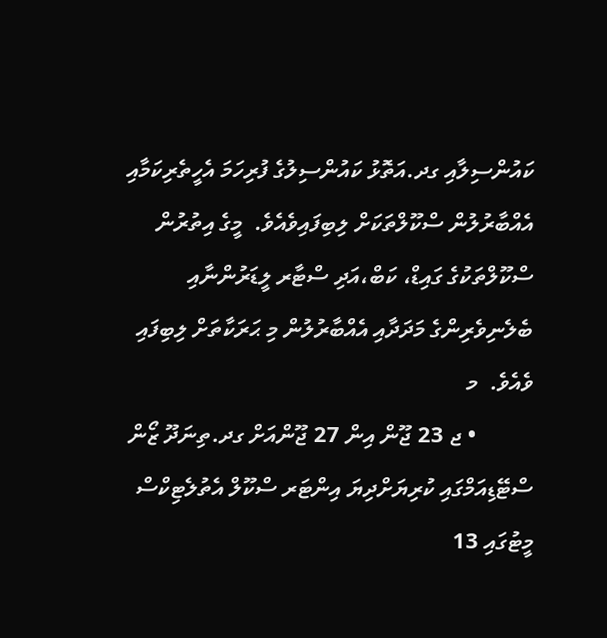ކައުންސިލާއި ގދ.އަތޮޅު ކައުންސިލުގެ ފުރިހަމަ އެހީތެރިކަމާއި އެއްބާރުލުން ސްކޫލްތަކަށް ލިބިފައިވެއެވެ.  މީގެ އިތުރުން ސްކޫލްތަކުގެ ގައިޑް، ކަބް،އަދި ސްޓާރ ލީޑަރުންނާއި ބެލެނިވެރިންގެ މަދަދާއި އެއްބާރުލުން މި ޙަރަކާތަށް ލިބިފައި ވެއެވެ.  މ
          • ޖ 23 ޖޫން އިން 27 ޖޫންއަށް ގދ.ތިނަދޫ ޒޯން ސްޓޭޑިއަމްގައި ކުރިޔަށްދިޔަ އިންޓަރ ސްކޫލް އެތުލެޓިކްސް މީޓުގައި 13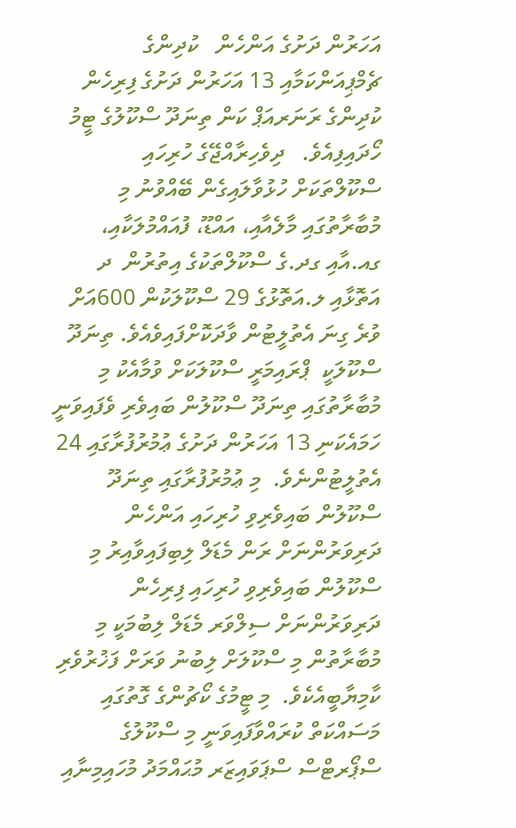އަހަރުން ދަށުގެ އަންހެން   ކުދިންގެ  ޗެމްޕިއަންކަމާއި 13 އަހަރުން ދަށުގެ ފިރިހެން ކުދިންގެ ރަނަރއަޕް ކަން ތިނަދޫ ސްކޫލުގެ ޓީމު ހޯދައިފިއެވެ.   ދިވެހިރާއްޖޭގެ ހުރިހައި ސްކޫލްތަކަށް ހުޅުވާލައިގެން ބޭއްވުނު މި މުބާރާތުގައި މާލެއާއި، އައްޑޫ، ފުއައްމުލަކާއި، ގއ.އާއި ގދ.ގެ ސްކޫލްތަކުގެ އިތުރުން  ދ އަތޮޅާއި ލ.އަތޮޅުގެ 29 ސްކޫލަކުން 600އަށް ވުރެ ގިނަ އެތުލީޓުން ވާދަކޮށްފައިވެއެވެ. ތިނަދޫ ސްކޫލަކީ  ޕްރައިމަރީ ސްކޫލަކަށް ވުމާއެކު މި މުބާރާތުގައި ތިނަދޫ ސްކޫލުން ބައިވެރި ވެފައިވަނީ ހަމައެކަނި 13 އަހަރުން ދަށުގެ ޢުމުރުފުރާގައި 24 އެތުލީޓުންނެވެ.  މި ޢުމުރުފުރާގައި ތިނަދޫ ސްކޫލުން ބައިވެރިވި ހުރިހައި އަންހެން ދަރިވަރުންނަށް ރަން މެޑަލް ލިބިފައިވާއިރު މި ސްކޫލުން ބައިވެރިވި ހުރިހައި ފިރިހެން ދަރިވަރުންނަށް ސިލްވަރ މެޑަލް ލިބުމަކީ މި މުބާރާތުން މި ސްކޫލަށް ލިބުނު ވަރަށް ފަޚުރުވެރި ކާމިޔާބީއެކެވެ.  މި ޓީމުގެ ކޯޗުންގެ ގޮތުގައި މަސައްކަތް ކުރައްވާފައިވަނީ މި ސްކޫލުގެ ސްޕޯރޓްސް ސްޕަވައިޒަރ މުޙައްމަދު މުހައިމިނާއި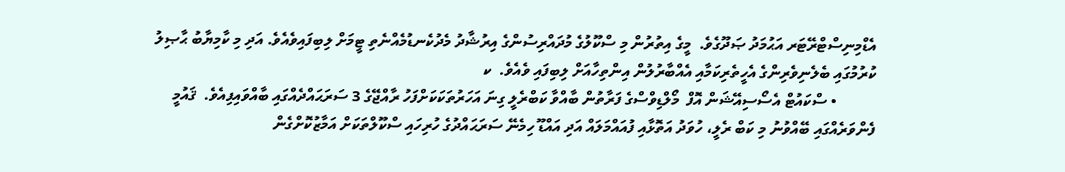އެޑްމިނިސްޓްރޭޓަރ އަޙުމަދު ޞަދޫގެވެ.  މީގެ އިތުރުން މި ސްކޫލުގެ މުދައްރިސުންގެ އިރުޝާދު މެދުކެނޑުމެއްނެތި ޓީމަށް ލިބިފައިވެއެވެ. އަދި މި ކާމިޔާބު ޙާޞިލު ކުރުމުގައި ބެލެނިވެރިންގެ އެހީތެރިކަމާއި އެއްބާރުލުން އިންތިހާއަށް ލިބިފައި ވެއެވެ.  ކ
          • ސްކައުޓް އެސޯސިއޭޝަން އޮފް  މޯލްޑިވްސްގެ ފަރާތުން ބާއްވާ ކަބްރެލީ ގިނަ އަހަރުތަކަކަށްފަހު ރާއްޖޭގެ 3 ސަރަޙައްދެއްގައި ބާއްވައިފިއެވެ.  ޤައުމީ ފެންވަރެއްގައި ބޭއްވުނު މި ކަބް ރެލީ، ހުވަދު އަތޮޅާއި ފުއައްމަލައް އަދި އައްޑޫ ހިމެނޭ ސަރަޙައްދުގެ ހުރިހައި ސްކޫލްތަކަށް އަމާޒުކޮށްގެން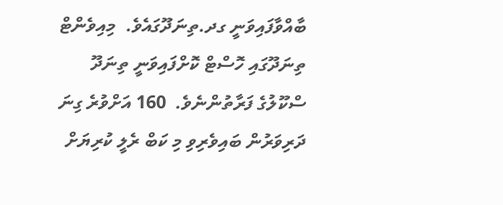ބާއްވާފައިވަނީ ގދ.ތިނަދޫގައެވެ.  މިއިވެންޓް ތިނަދޫގައި ހޮސްޓް ކޮށްފައިވަނީ ތިނަދޫ ސްކޫލުގެ ފަރާތުންނެވެ.  160 އަށްވުރެ ގިނަ ދަރިވަރުން ބައިވެރިވި މި ކަބް ރެލީ ކުރިޔަށް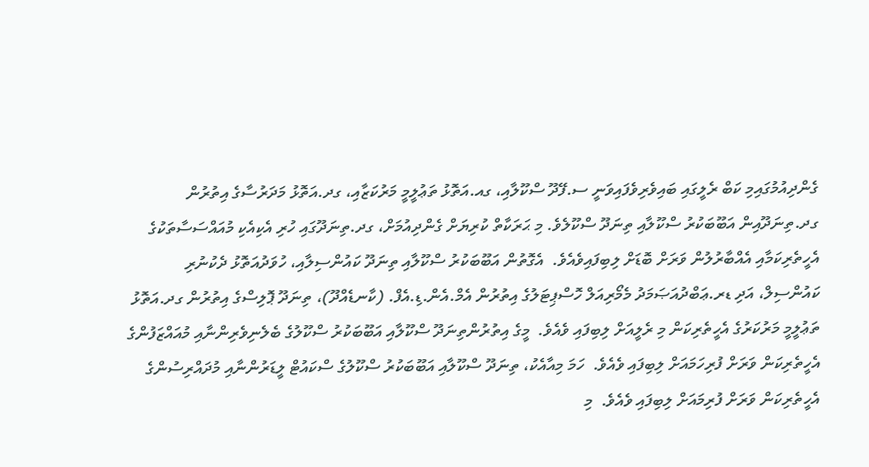ގެންދިއުމުގައިމި ކަބް ރެލީގައި ބައިވެރިވެފައިވަނީ ސ.ފޭދޫ ސްކޫލާއި، ގއ.އަތޮޅު ތަޢުލީމީ މަރުކަޒާއި، ގދ.އަތޮޅު މަދަރުސާގެ އިތުރުން ގދ.ތިނަދޫއިން އަބޫބަކުރު ސްކޫލާއި ތިނަދޫ ސްކޫލެވެ. މި ޙަރަކާތް ކުރިޔަށް ގެންދިއުމަށް، ގދ.ތިނަދޫގައި ހުރި އެކިއެކި މުއައްސަސާތަކުގެ އެހީތެރިކަމާއި އެއްބާރުލުން ވަރަށް ބޮޑަށް ލިބިފައިވެއެވެ.  އެގޮތުން އަބޫބަކުރު ސްކޫލާއި ތިނަދޫ ކައުންސިލާއި، ހުވަދުއަތޮޅު ދެކުނުރި ކައުންސިލް، އަދި ޑރ.ޢަބްދުއަޞަމަދު މެމޯރިއަލް ހޮސްޕިޓަލުގެ އިތުރުން އެމް.އެން.ޑި.އެފް. (ކާނޑެއްދޫ)، ތިނަދޫ ޕޮލިސްގެ އިތުރުން ގދ.އަތޮޅު ތަޢުލީމީ މަރުކަރުގެ އެހީތެރިކަން މި ރެލީއަށް ލިބިފައި ވެއެވެ.  މީގެ އިތުރުންތިނަދޫ ސްކޫލާއި އަބޫބަކުރު ސްކޫލުގެ ބެލެނިވެރިންނާއި މުއައްޒަފުންގެ އެހީތެރިކަން ވަރަށް ފުރިހަމައަށް ލިބިފައި ވެއެވެ.  ހަމަ މިއާއެކު، ތިނަދޫ ސްކޫލާއި އަބޫބަކުރު ސްކޫލުގެ ސްކައުޓް ލީޑަރުންނާއި މުދައްރިސުންގެ އެހީތެރިކަން ވަރަށް ފުރިމައަށް ލިބިފައި ވެއެވެ.  މި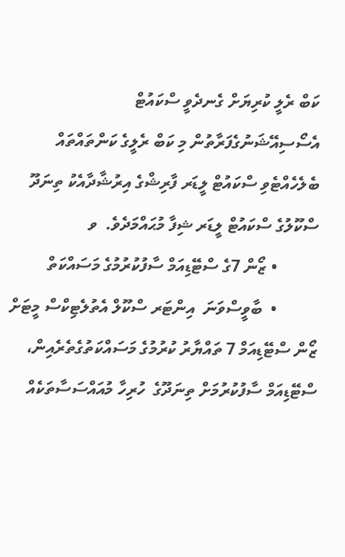ކަބް ރެލީ ކުރިޔަށް ގެނދެވީ ސްކައުޓް އެސޯސިއޭޝަނުގެފަރާތުން މި ކަބް ރެލީގެ ކަންތައްތައް ބެލެހެއްޓެވި ސްކައުޓް ލީޑަރ ފާރިޝްގެ އިރުޝާދާއެކު ތިނަދޫ ސްކޫލުގެ ސްކައުޓް ލީޑަރ ޝިފާ މުޙައްމަދެވެ.  ވ
          • ޒޯން 7ގެ ސްޓޭޑިއަމް ސާފުކުރުމުގެ މަސައްކަތް
          •  ބާވީސްވަނަ  އިންޓަރ ސްކޫލް އެތުލެޓިކްސް މީޓަށް ޒޯން ސްޓޭޑިއަމް 7 ތައްޔާރު ކުރުމުގެ މަސައްކަތުގެތެރެއިން، ސްޓޭޑިއަމް ސާފުކުރުމަށް ތިނަދޫގެ  ހުރިހާ މުއައްސަސާތަކެއް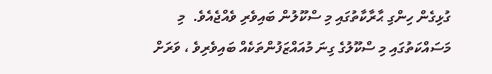ގުޅިގެން ހިންގި ޙާރާކާތުގައި މި ސްކޫލުން ބައިވެރި ވެއްޖެއެވެ.  މި މަސައްކަތުގައި މި ސްކޫލުގެ ގިނަ މުއައްޒަފުންތަކެއް ބައިވެރިވެ ، ވަރަށް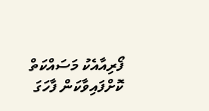ފޯރިއާއެކު މަސައްކަތް ކޮށްފައިވާކަން ފާހަގަ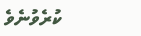ކުރެވުނެވެ